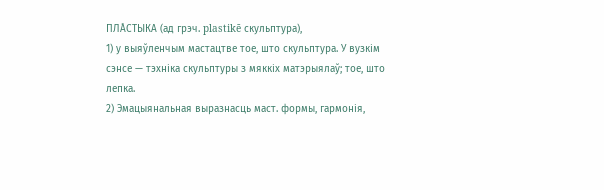ПЛА́СТЫКА (ад грэч. plastikē скульптура),
1) у выяўленчым мастацтве тое, што скульптура. У вузкім сэнсе — тэхніка скульптуры з мяккіх матэрыялаў; тое, што лепка.
2) Эмацыянальная выразнасць маст. формы, гармонія,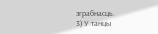зграбнасць.
3) У танцы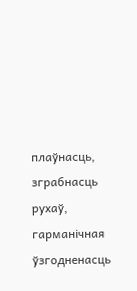плаўнасць, зграбнасць рухаў, гарманічная ўзгодненасць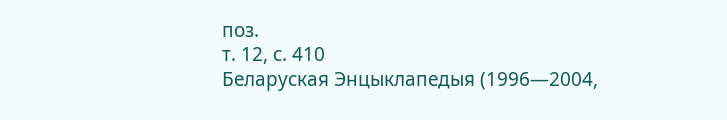поз.
т. 12, с. 410
Беларуская Энцыклапедыя (1996—2004,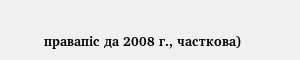правапіс да 2008 г., часткова)